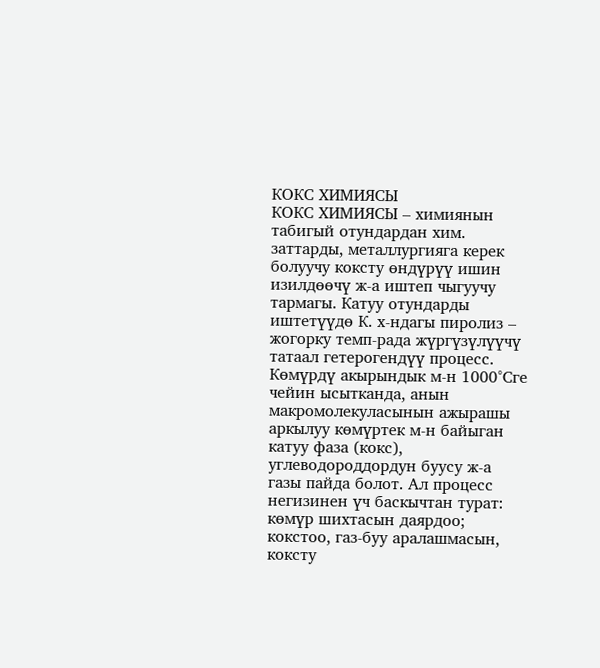КОКС ХИМИЯСЫ
КОКС ХИМИЯСЫ – химиянын табигый отундардан хим. заттарды, металлургияга керек болуучу коксту өндүрүү ишин изилдөөчү ж-а иштеп чыгуучу тармагы. Катуу отундарды иштетүүдө К. х-ндагы пиролиз – жогорку темп-рада жүргүзүлүүчү татаал гетерогендүү процесс. Көмүрдү акырындык м-н 1000°Сге чейин ысытканда, анын макромолекуласынын ажырашы аркылуу көмүртек м-н байыган катуу фаза (кокс), углеводороддордун буусу ж-а газы пайда болот. Ал процесс негизинен үч баскычтан турат: көмүр шихтасын даярдоо; кокстоо, газ-буу аралашмасын, коксту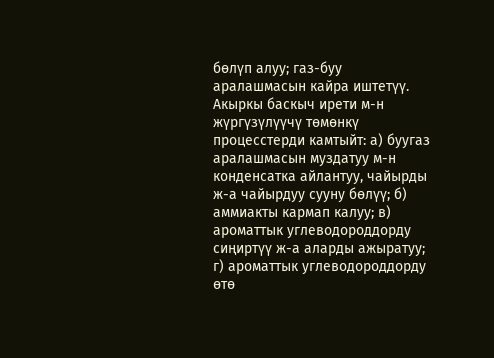бөлүп алуу; газ-буу аралашмасын кайра иштетүү. Акыркы баскыч ирети м-н жүргүзүлүүчү төмөнкү процесстерди камтыйт: а) буугаз аралашмасын муздатуу м-н конденсатка айлантуу, чайырды ж-а чайырдуу сууну бөлүү; б) аммиакты кармап калуу; в) ароматтык углеводороддорду сиңиртүү ж-а аларды ажыратуу; г) ароматтык углеводороддорду өтө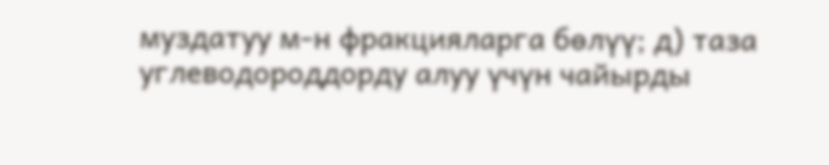муздатуу м-н фракцияларга бөлүү; д) таза углеводороддорду алуу үчүн чайырды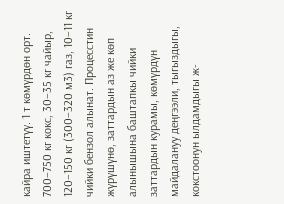кайра иштетүү. 1 т көмүрдөн орт. 700–750 кг кокс, 30–35 кг чайыр, 120–150 кг (300–320 м3) газ, 10–11 кг чийки бензол алынат. Процесстин жүрүшүнө, заттардын аз же көп алынышына баштапкы чийки заттардын курамы, көмүрдүн майдалануу деңгээли, тыгыздыгы, кокстоонун ылдамдыгы ж-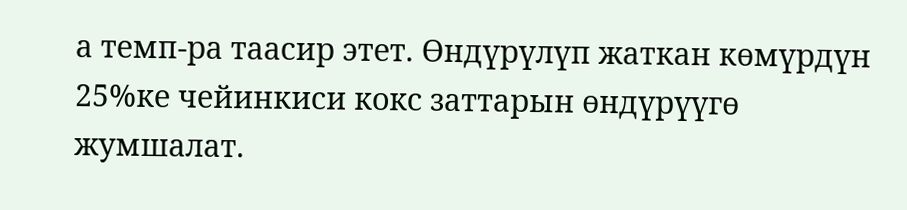а темп-ра таасир этет. Өндүрүлүп жаткан көмүрдүн 25%ке чейинкиси кокс заттарын өндүрүүгө жумшалат.